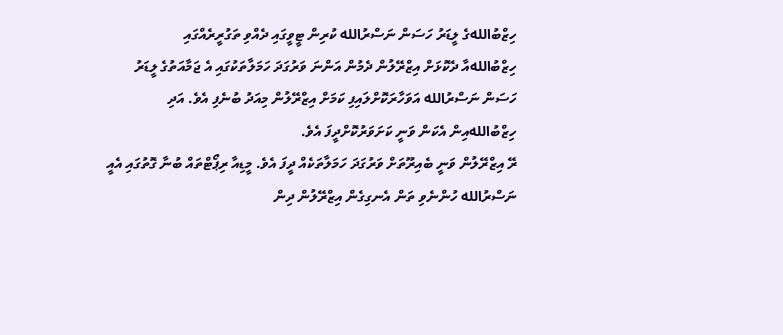ހިޒްބުاللهގެ ލީޑަރު ހަސަން ނަސްރުالله ކުރިން ޓީވީގައި ދެއްވި ތަގުރީރެއްގައި
ހިޒްބުاللهއާ ދެކޮޅަށް އިޒްރޭލުން ދެމުން އަންނަ ވަރުގަދަ ހަމަލާތަކުގައި އެ ޖަމާއަތުގެ ލީޑަރު ހަސަން ނަސްރުالله އަވަހާރަކޮށްލައިފި ކަމަށް އިޒްރޭލުން މިއަދު ބުނެފި އެވެ. އަދި ހިޒްބުاللهއިން އެކަން ވަނީ ކަށަވަރުކޮށްދީފަ އެވެ.
ރޭ އިޒްރޭލުން ވަނީ ބެއިރޫތަށް ވަރުގަދަ ހަމަލާތަކެއް ދީފަ އެވެ. މީޑިއާ ރިޕޯޓްތައް ބުނާ ގޮތުގައި އެއީ ނަސްރުالله ހުންނެވި ތަން އެނގިގެން އިޒްރޭލުން ދިން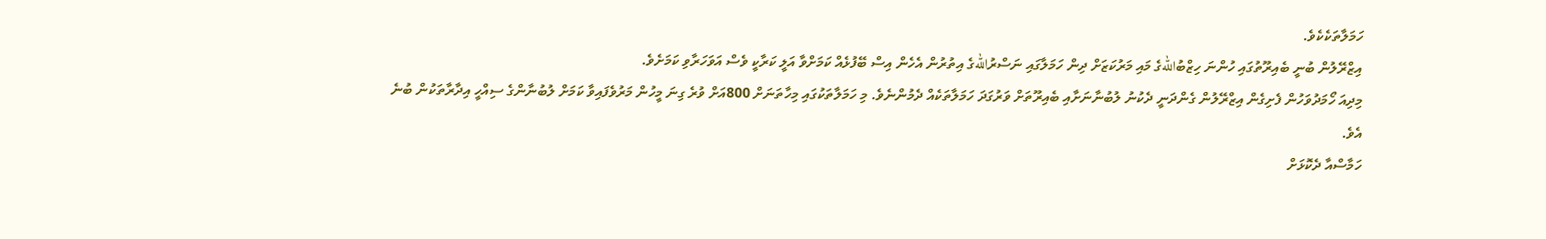ހަމަލާތަކެކެވެ.
އިޒްރޭލުން ބުނީ ބެއިރޫތުގައި ހުންނަ ހިޒްބުاللهގެ މައި މަރުކަޒަށް ދިން ހަމަލާގައި ނަސްރުاللهގެ އިތުރުން އެހެން އިސް ބޭފުޅެއް ކަމަށްވާ އަލީ ކަރާކީ ވެސް އަވަހަރާވި ކަމަށެވެ.
މިދިއަ ހޯމަދުވަހުން ފެށިގެން އިޒްރޭލުން ގެންދަނީ ދެކުނު ލުބުނާނަށާއި ބެއިރޫތަށް ވަރުގަދަ ހަމަލާތަކެއް ދެމުންނެވެ. މި ހަމަލާތަކުގައި މިހާތަނަށް 800އަށް ވުރެ ގިނަ މީހުން މަރުވެފައިވާ ކަމަށް ލުބުނާންގެ ސިއްހީ އިދާރާތަކުން ބުނެ އެވެ.
ހަމާސްއާ ދެކޮޅަށް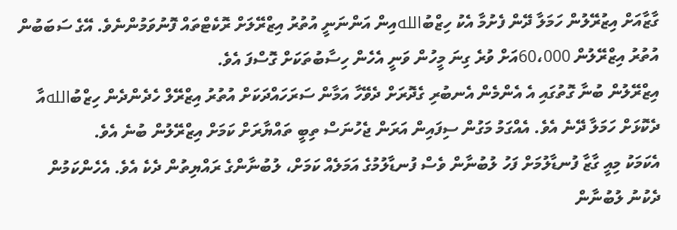ގާޒާއަށް އިޒުރޭލުން ހަމަލާ ދޭން ފެށުމާ އެކު ހިޒްބުاللهއިން އަންނަނީ އުތުރު އިޒްރޭލަށް ރޮކެޓްތައް ފޮނުވަމުންނެވެ. އޭގެ ސަބަބުން އުތުރު އިޒްރޭލުން 60،000އަށް ވުރެ ގިނަ މީހުން ވަނީ އެހެން ހިސާބުތަކަށް ގޮސްފަ އެވެ.
އިޒްރޭލުން ބުނާ ގޮތުގައި އެ އެންމެން އެނބުރި ގެދޮރަށް ދެވޭހާ އަމާން ސަރަހައްދަކަށް އުތުރު އިޒްރޭލް ހެދެންދެން ހިޒްބުاللهއާ ދެކޮޅަށް ހަމަލާ ދޭނެ އެވެ. އެއްގަމު މަގުން ސިފައިން އަރަން ޖެހުނަސް ތިބީ ތައްޔާރަށް ކަމަށް އިޒްރޭލުން ބުނެ އެވެ.
އެކަމަކު މިއީ ގާޒާ ފުނޑާލުމަށް ފަހު ލުބުނާން ވެސް ފުނޑާލުމުގެ އަމަލެއް ކަމަށް، ލުބުނާންގެ ރައްޔިތުން ދެކެ އެވެ. އެހެންކަމުން ދެކުނު ލުބުނާން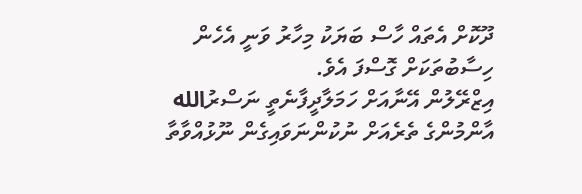ދޫކޮށް އެތައް ހާސް ބަޔަކު މިހާރު ވަނީ އެހެން ހިސާބުތަކަށް ގޮސްފަ އެވެ.
އިޒްރޭލުން އޭނާއަށް ހަމަލާދީފާނެތީ ނަސްރުالله އާންމުންގެ ތެރެއަށް ނުކުންނަވައިގެން ނޫޅުއްވާތާ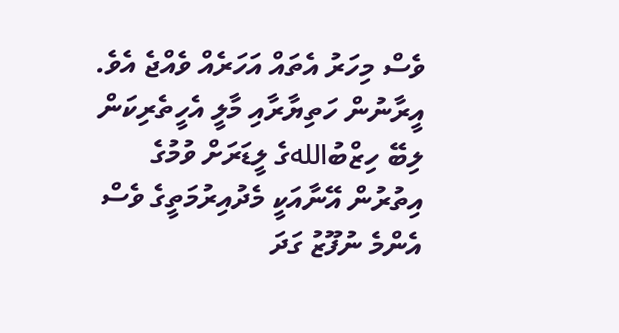ވެސް މިހަރު އެތައް އަހަރެއް ވެއްޖެ އެވެ.
އީރާނުން ހަތިޔާރާއި މާލީ އެހީތެރިކަން ލިބޭ ހިޒްބުاللهގެ ލީޑަރަށް ވުމުގެ އިތުރުން އޭނާއަކީ މެދުއިރުމަތީގެ ވެސް އެންމެ ނުފޫޒު ގަދަ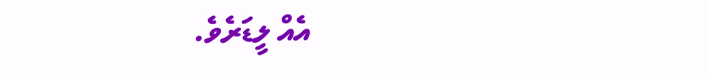އެއް ލީޑަރެވެ.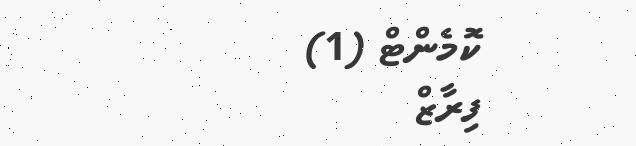ކޮމެންޓް (1)
ފިރާޒް